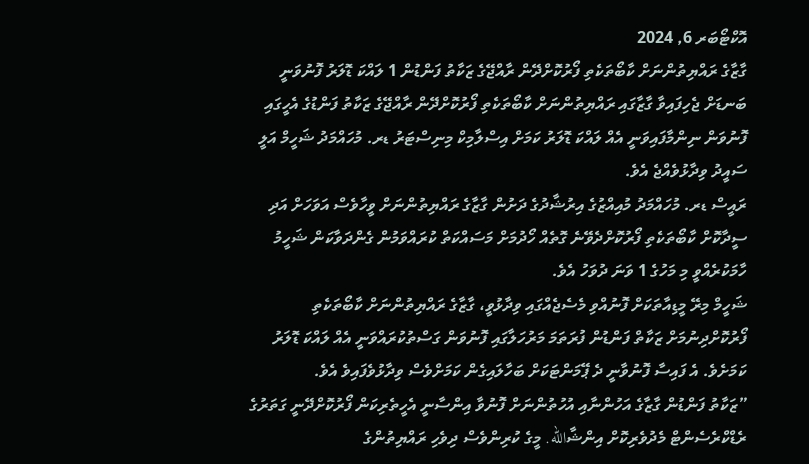އޮކްޓޯބަރ 6, 2024
ގާޒާގެ ރައްޔިތުންނަށް ކާބޯތަކެތި ފޯރުކޮށްދޭން ރާއްޖޭގެ ޒަކާތު ފަންޑުން 1 ލައްކަ ޑޮލަރު ފޮނުވަނީ
ބަނޑަށް ޖެހިފައިވާ ގާޒާގައި ރައްޔިތުންނަށް ކާބޯތަކެތި ފޯރުކޮށްދޭން ރާއްޖޭގެ ޒަކާތު ފަންޑުގެ އެހީގައި ފޮނުވަން ނިންމާފައިވަނީ އެއް ލައްކަ ޑޮލަރު ކަމަށް އިސްލާމިކް މިނިސްޓަރު ޑރ. މުހައްމަދު ޝަހީމް އަލީ ސައީދު ވިދާޅުވެއްޖެ އެވެ.
ރައީސް ޑރ. މުހައްމަދު މުއިއްޒުގެ އިރުޝާދުގެ ދަށުން ގާޒާގެ ރައްޔިތުންނަށް ވީހާވެސް އަވަހަށް އަދި ސީދާކޮށް ކާބޯތަކެތި ފޯރުކޮށްދެވޭނެ ގޮތެއް ހޯދުމަށް މަސައްކަތް ކުރައްވަމުން ގެންދަވާކަން ޝަހީމު ހާމަކުރެއްވީ މި މަހުގެ 1 ވަނަ ދުވަހު އެވެ.
ޝަހީމް މިރޭ މީޑިއާތަކަށް ފޮނުއްވި މެސެޖެއްގައި ވިދާޅުވީ، ގާޒާގެ ރައްޔިތުންނަށް ކާބޯތަކެތި ފޯރުކޮށްދިނުމަށް ޒަކާތް ފަންޑުން ފުރަތަމަ މަރުހަލާގައި ފޮނުވަން ގަސްތުކުރައްވަނީ އެއް ލައްކަ ޑޮލަރު ކަމަށެވެ. އެ ފައިސާ ފޮނުވާނީ ދެ ޕޭމަންޓަކަށް ބަހާލައިގެން ކަމަށްވެސް ވިދާޅުވެފައިވެ އެވެ.
”ޒަކާތު ފަންޑުން ގާޒާގެ އަހުންނާއި އުހުތުންނަށް ފޮނުވާ އިންސާނީ އެހީތެރިކަން ފޯރުކޮށްދޭނީ ގަތަރުގެ ރެޑްކްރެސެންޓް މެދުވެރިކޮށް އިންޝާالله. މީގެ ކުރިންވެސް ދިވެހި ރައްޔިތުންގެ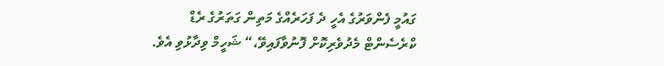ގައުމީ ފެންވަރުގެ އެހީ ދެ ފަހަރެއްގެ މަތިން ގަތަރުގެ ރެޑް ކްރެސެންޓް މެދުވެރިކޮށް ފޮނުވާފައިވޭ،“ ޝަހީމް ވިދާޅުވި އެވެ.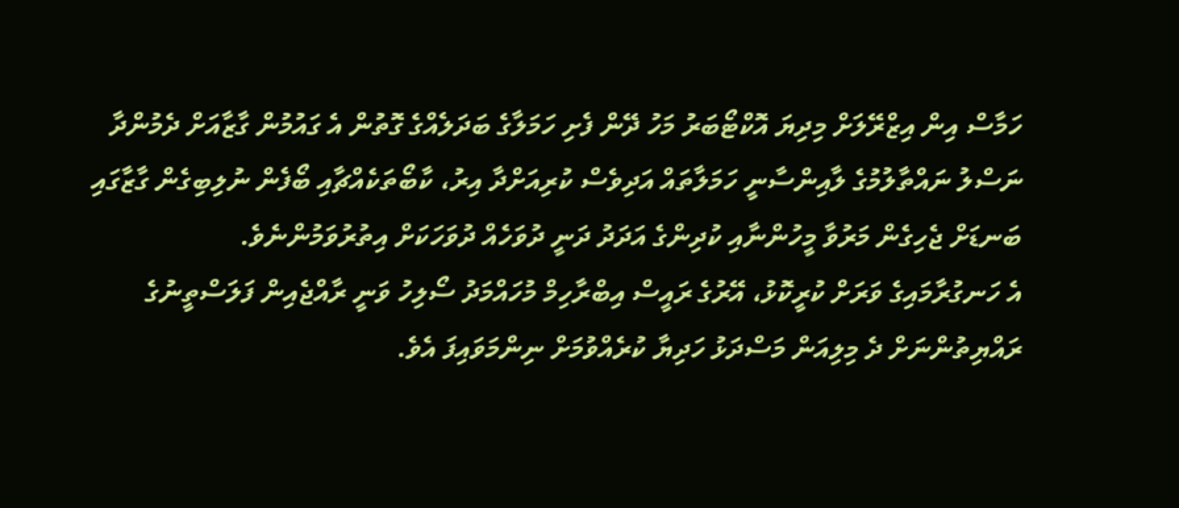ހަމާސް އިން އިޒްރޭލަށް މިދިޔަ އޮކްޓޯބަރު މަހު ދޭން ފެށި ހަމަލާގެ ބަދަލެއްގެ ގޮތުން އެ ގައުމުން ގާޒާއަށް ދެމުންދާ ނަސްލު ނައްތާލުމުގެ ލާއިންސާނީ ހަމަލާތައް އަދިވެސް ކުރިއަށްދާ އިރު، ކާބޯތަކެއްޗާއި ބޯފެން ނުލިބިގެން ގާޒާގައި ބަނޑަށް ޖެހިގެން މަރުވާ މީހުންނާއި ކުދިންގެ އަދަދު ދަނީ ދުވަހެއް ދުވަހަކަށް އިތުރުވަމުންނެވެ.
އެ ހަނގުރާމައިގެ ވަރަށް ކުރީކޮޅު، އޭރުގެ ރައީސް އިބްރާހިމް މުހައްމަދު ސޯލިހު ވަނީ ރާއްޖެއިން ފަލަސްތީނުގެ ރައްޔިތުންނަށް ދެ މިލިއަން މަސްދަޅު ހަދިޔާ ކުރެއްވުމަށް ނިންމަވައިފަ އެވެ.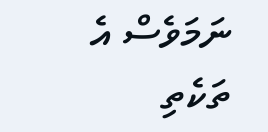ނަމަވެސް އެ ތަކެތި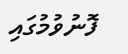ފޮނުވުމުގައި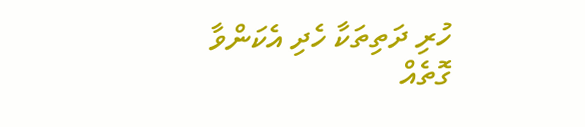ހުރި ދަތިތަކާ ހެދި އެކަންވާ ގޮތެއް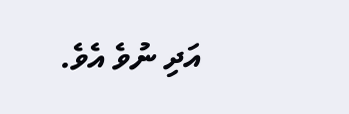އަދި ނުވެ އެވެ.